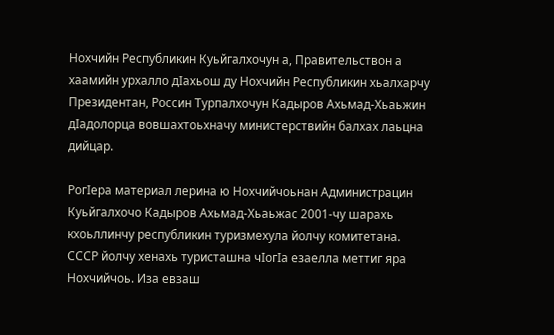Нохчийн Республикин Куьйгалхочун а, Правительствон а хаамийн урхалло дIахьош ду Нохчийн Республикин хьалхарчу Президентан, Россин Турпалхочун Кадыров Ахьмад-Хьаьжин дIадолорца вовшахтоьхначу министерствийн балхах лаьцна дийцар.

РогIера материал лерина ю Нохчийчоьнан Администрацин Куьйгалхочо Кадыров Ахьмад-Хьаьжас 2001-чу шарахь кхоьллинчу республикин туризмехула йолчу комитетана.
СССР йолчу хенахь туристашна чIогIа езаелла меттиг яра Нохчийчоь. Иза евзаш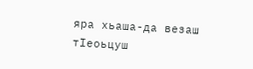яра хьаша-да везаш тIеоьцуш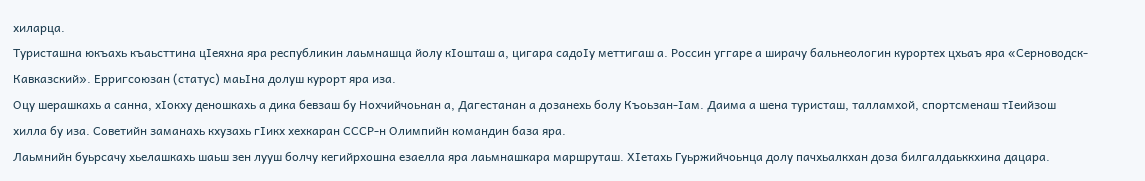хиларца.
Туристашна юкъахь къаьсттина цIеяхна яра республикин лаьмнашца йолу кIошташ а, цигара садоIу меттигаш а. Россин уггаре а ширачу бальнеологин курортех цхьаъ яра «Серноводск-Кавказский». Ерригсоюзан (статус) маьIна долуш курорт яра иза.
Оцу шерашкахь а санна, хIокху деношкахь а дика бевзаш бу Нохчийчоьнан а, Дагестанан а дозанехь болу Къоьзан-Iам. Даима а шена туристаш, талламхой, спортсменаш тIеийзош хилла бу иза. Советийн заманахь кхузахь гIикх хехкаран СССР-н Олимпийн командин база яра.
Лаьмнийн буьрсачу хьелашкахь шаьш зен лууш болчу кегийрхошна езаелла яра лаьмнашкара маршруташ. ХIетахь Гуьржийчоьнца долу пачхьалкхан доза билгалдаьккхина дацара.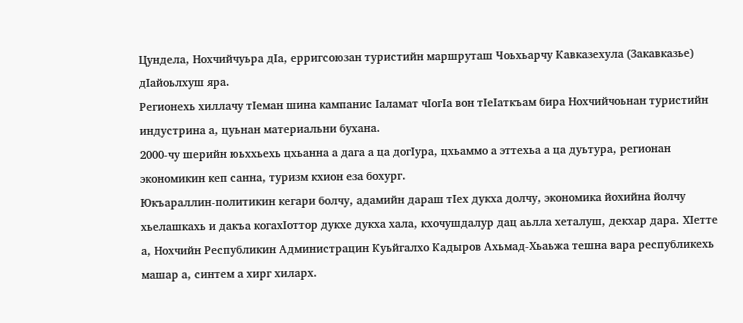Цундела, Нохчийчуьра дIа, ерригсоюзан туристийн маршруташ Чоьхьарчу Кавказехула (Закавказье) дIайоьлхуш яра.
Регионехь хиллачу тIеман шина кампанис Iаламат чIогIа вон тIеIаткъам бира Нохчийчоьнан туристийн индустрина а, цуьнан материальни бухана.
2000-чу шерийн юьххьехь цхьанна а дага а ца догIура, цхьаммо а эттехьа а ца дуьтура, регионан экономикин кеп санна, туризм кхион еза бохург.
Юкъараллин-политикин кегари болчу, адамийн дараш тIех дукха долчу, экономика йохийна йолчу хьелашкахь и дакъа когахIоттор дукхе дукха хала, кхочушдалур дац аьлла хеталуш, декхар дара. ХIетте а, Нохчийн Республикин Администрацин Куьйгалхо Кадыров Ахьмад-Хьаьжа тешна вара республикехь машар а, синтем а хирг хиларх.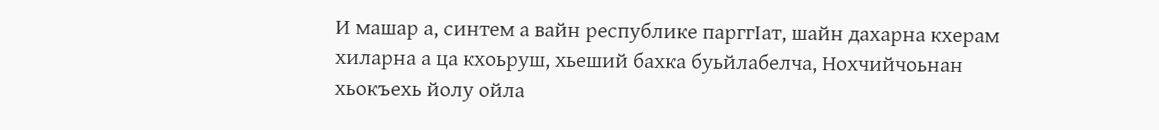И машар а, синтем а вайн республике парггIат, шайн дахарна кхерам хиларна а ца кхоьруш, хьеший бахка буьйлабелча, Нохчийчоьнан хьокъехь йолу ойла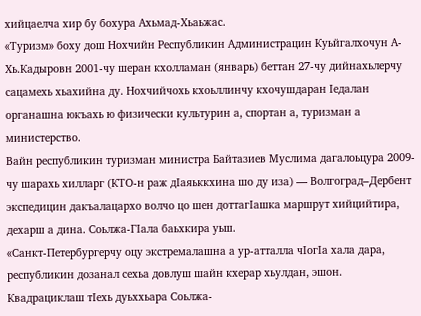хийцаелча хир бу бохура Ахьмад-Хьаьжас.
«Туризм» боху дош Нохчийн Республикин Администрацин Куьйгалхочун А-Хь.Кадыровн 2001-чу шеран кхолламан (январь) беттан 27-чу дийнахьлерчу сацамехь хьахийна ду. Нохчийчохь кхоьллинчу кхочушдаран Iедалан органашна юкъахь ю физически культурин а, спортан а, туризман а министерство.
Вайн республикин туризман министра Байтазиев Муслима дагалоьцура 2009-чу шарахь хилларг (КТО-н раж дIаяьккхина шо ду иза) — Волгоград–Дербент экспедицин дакъалацархо волчо цо шен доттагIашка маршрут хийцийтира, дехарш а дина. Соьлжа-ГIала баьхкира уьш.
«Санкт-Петербургерчу оцу экстремалашна а ур-атталла чIогIа хала дара, республикин дозанал сехьа довлуш шайн кхерар хьулдан, эшон. Квадрациклаш тIехь дуьххьара Соьлжа-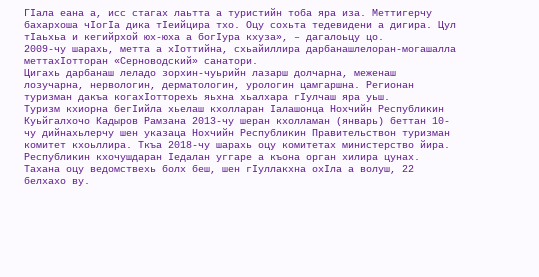ГIала еана а, исс стагах лаьтта а туристийн тоба яра иза. Меттигерчу бахархоша чIогIа дика тIеийцира тхо. Оцу сохьта тедевидени а дигира. Цул тIаьхьа и кегийрхой юх-юха а богIура кхуза», – дагалоьцу цо.
2009-чу шарахь, метта а хIоттийна, схьайиллира дарбанашлелоран-могашалла меттахIотторан «Серноводский» санатори.
Цигахь дарбанаш леладо зорхин-чуьрийн лазарш долчарна, меженаш лозучарна, нервологин, дерматологин, урологин цамгаршна. Регионан туризман дакъа когахIотторехь яьхна хьалхара гIулчаш яра уьш.
Туризм кхиорна бегIийла хьелаш кхолларан Iалашонца Нохчийн Республикин Куьйгалхочо Кадыров Рамзана 2013-чу шеран кхолламан (январь) беттан 10-чу дийнахьлерчу шен указаца Нохчийн Республикин Правительствон туризман комитет кхоьллира. Ткъа 2018-чу шарахь оцу комитетах министерство йира. Республикин кхочушдаран Iедалан уггаре а къона орган хилира цунах. Тахана оцу ведомствехь болх беш, шен гIуллакхна охIла а волуш, 22 белхахо ву.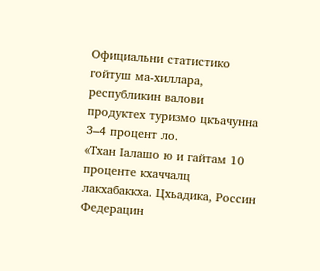Официальни статистико гойтуш ма-хиллара, республикин валови продуктех туризмо цкъачунна 3–4 процент ло.
«Тхан Iалашо ю и гайтам 10 проценте кхаччалц лакхабаккха. Цхьадика, Россин Федерацин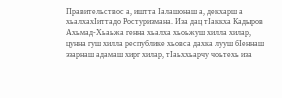Правительствос а, иштта Iалашонаш а, декхарш а хьалхахIиттадо Ростуризмана. Иза дац тIаккха Кадыров Ахьмад-Хьаьжа генна хьалха хьоьжуш хилла хилар, цунна гуш хилла республике хьовса дахка лууш бIеннаш эзарнаш адамаш хирг хилар, тIаьххьарчу чоьтехь иза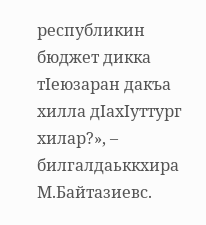республикин бюджет дикка тIеюзаран дакъа хилла дIахIуттург хилар?», – билгалдаьккхира М.Байтазиевс.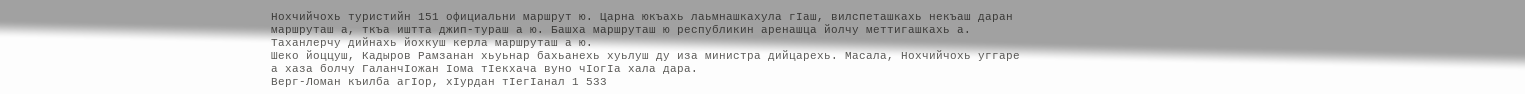Нохчийчохь туристийн 151 официальни маршрут ю. Царна юкъахь лаьмнашкахула гIаш, вилспеташкахь некъаш даран маршруташ а, ткъа иштта джип-тураш а ю. Башха маршруташ ю республикин аренашца йолчу меттигашкахь а. Таханлерчу дийнахь йохкуш керла маршруташ а ю.
Шеко йоццуш, Кадыров Рамзанан хьуьнар бахьанехь хуьлуш ду иза министра дийцарехь. Масала, Нохчийчохь уггаре а хаза болчу ГаланчIожан Iома тIекхача вуно чIогIа хала дара.
Верг-Ломан къилба агIор, хIурдан тIегIанал 1 533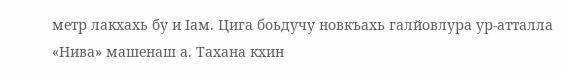метр лакхахь бу и Iам. Цига боьдучу новкъахь галйовлура ур-атталла «Нива» машенаш а. Тахана кхин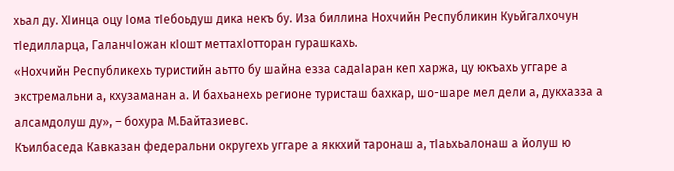хьал ду. ХIинца оцу Iома тIебоьдуш дика некъ бу. Иза биллина Нохчийн Республикин Куьйгалхочун тIедилларца, ГаланчIожан кIошт меттахIотторан гурашкахь.
«Нохчийн Республикехь туристийн аьтто бу шайна езза садаIаран кеп харжа, цу юкъахь уггаре а экстремальни а, кхузаманан а. И бахьанехь регионе туристаш бахкар, шо-шаре мел дели а, дукхазза а алсамдолуш ду», – бохура М.Байтазиевс.
Къилбаседа Кавказан федеральни округехь уггаре а яккхий таронаш а, тIаьхьалонаш а йолуш ю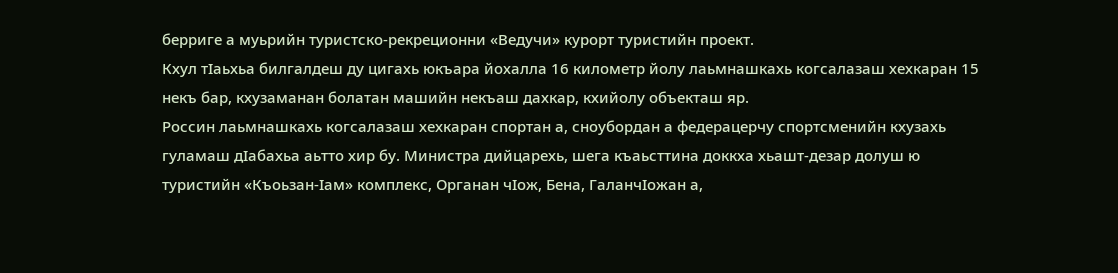берриге а муьрийн туристско-рекреционни «Ведучи» курорт туристийн проект.
Кхул тIаьхьа билгалдеш ду цигахь юкъара йохалла 16 километр йолу лаьмнашкахь когсалазаш хехкаран 15 некъ бар, кхузаманан болатан машийн некъаш дахкар, кхийолу объекташ яр.
Россин лаьмнашкахь когсалазаш хехкаран спортан а, сноубордан а федерацерчу спортсменийн кхузахь гуламаш дIабахьа аьтто хир бу. Министра дийцарехь, шега къаьсттина доккха хьашт-дезар долуш ю туристийн «Къоьзан-Iам» комплекс, Органан чIож, Бена, ГаланчIожан а,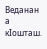Веданан а кIошташ.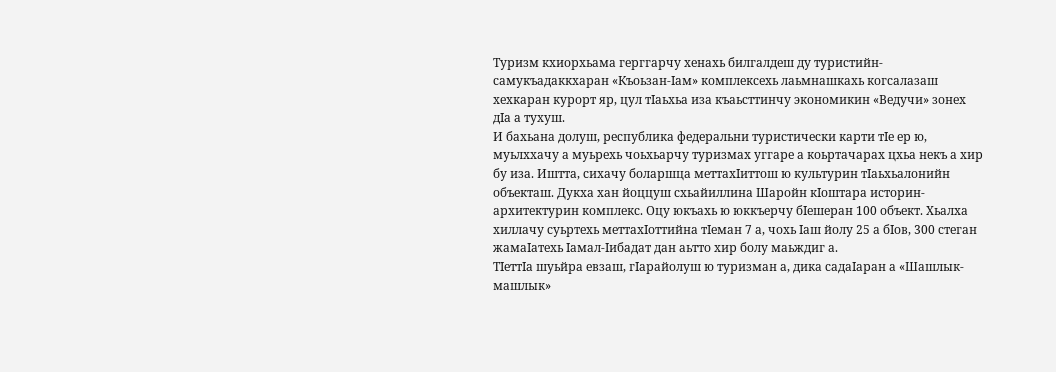Туризм кхиорхьама герггарчу хенахь билгалдеш ду туристийн-самукъадаккхаран «Къоьзан-Iам» комплексехь лаьмнашкахь когсалазаш хехкаран курорт яр, цул тIаьхьа иза къаьсттинчу экономикин «Ведучи» зонех дIа а тухуш.
И бахьана долуш, республика федеральни туристически карти тIе ер ю, муьлххачу а муьрехь чоьхьарчу туризмах уггаре а коьртачарах цхьа некъ а хир бу иза. Иштта, сихачу боларшца меттахIиттош ю культурин тIаьхьалонийн объекташ. Дукха хан йоццуш схьайиллина Шаройн кIоштара историн-архитектурин комплекс. Оцу юкъахь ю юккъерчу бIешеран 100 объект. Хьалха хиллачу суьртехь меттахIоттийна тIеман 7 а, чохь Iаш йолу 25 а бIов, 300 стеган жамаIатехь Iамал-Iибадат дан аьтто хир болу маьждиг а.
ТIеттIа шуьйра евзаш, гIарайолуш ю туризман а, дика садаIаран а «Шашлык-машлык»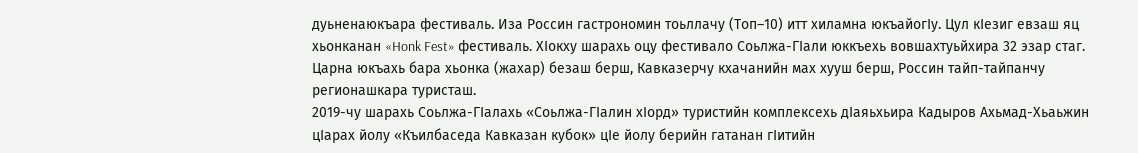дуьненаюкъара фестиваль. Иза Россин гастрономин тоьллачу (Топ–10) итт хиламна юкъайогIу. Цул кIезиг евзаш яц хьонканан «Honk Fest» фестиваль. ХIокху шарахь оцу фестивало Соьлжа-ГIали юккъехь вовшахтуьйхира 32 эзар стаг. Царна юкъахь бара хьонка (жахар) безаш берш, Кавказерчу кхачанийн мах хууш берш, Россин тайп-тайпанчу регионашкара туристаш.
2019-чу шарахь Соьлжа-ГIалахь «Соьлжа-ГIалин хIорд» туристийн комплексехь дIаяьхьира Кадыров Ахьмад-Хьаьжин цIарах йолу «Къилбаседа Кавказан кубок» цIе йолу берийн гатанан гIитийн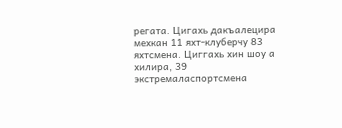регата. Цигахь дакъалецира мехкан 11 яхт-клуберчу 83 яхтсмена. Циггахь хин шоу а хилира, 39 экстремаласпортсмена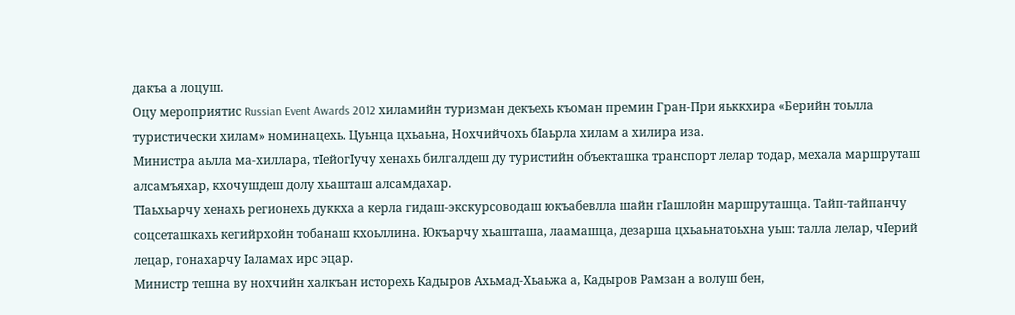дакъа а лоцуш.
Оцу мероприятис Russian Event Awards 2012 хиламийн туризман декъехь къоман премин Гран-При яьккхира «Берийн тоьлла туристически хилам» номинацехь. Цуьнца цхьаьна, Нохчийчохь бIаьрла хилам а хилира иза.
Министра аьлла ма-хиллара, тIейогIучу хенахь билгалдеш ду туристийн объекташка транспорт лелар тодар, мехала маршруташ алсамъяхар, кхочушдеш долу хьашташ алсамдахар.
ТIаьхьарчу хенахь регионехь дуккха а керла гидаш-экскурсоводаш юкъабевлла шайн гIашлойн маршруташца. Тайп-тайпанчу соцсеташкахь кегийрхойн тобанаш кхоьллина. Юкъарчу хьашташа, лаамашца, дезарша цхьаьнатоьхна уьш: талла лелар, чIерий лецар, гонахарчу Iаламах ирс эцар.
Министр тешна ву нохчийн халкъан исторехь Кадыров Ахьмад-Хьаьжа а, Кадыров Рамзан а волуш бен,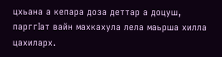цхьана а кепара доза деттар а доцуш, парггIат вайн махкахула лела маьрша хилла цахиларх.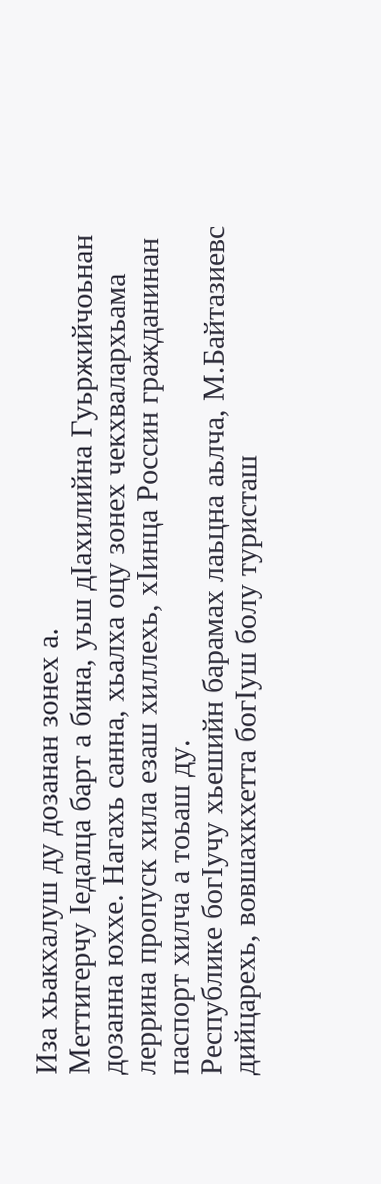Иза хьакхалуш ду дозанан зонех а.
Меттигерчу Iедалца барт а бина, уьш дIахилийна Гуьржийчоьнан дозанна юххе. Нагахь санна, хьалха оцу зонех чекхвалархьама леррина пропуск хила езаш хиллехь, хIинца Россин гражданинан паспорт хилча а тоьаш ду.
Республике богIучу хьешийн барамах лаьцна аьлча, М.Байтазиевс дийцарехь, вовшахкхетта богIуш болу туристаш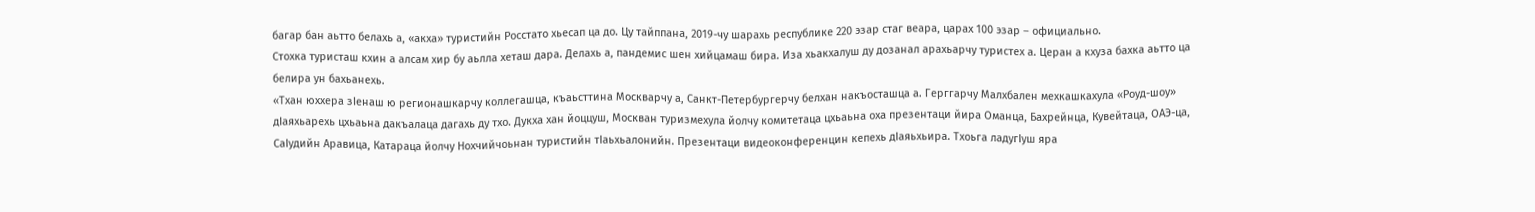багар бан аьтто белахь а, «акха» туристийн Росстато хьесап ца до. Цу тайппана, 2019-чу шарахь республике 220 эзар стаг веара, царах 100 эзар – официально.
Стохка туристаш кхин а алсам хир бу аьлла хеташ дара. Делахь а, пандемис шен хийцамаш бира. Иза хьакхалуш ду дозанал арахьарчу туристех а. Церан а кхуза бахка аьтто ца белира ун бахьанехь.
«Тхан юххера зIенаш ю регионашкарчу коллегашца, къаьсттина Москварчу а, Санкт-Петербургерчу белхан накъосташца а. Герггарчу Малхбален мехкашкахула «Роуд-шоу» дIаяхьарехь цхьаьна дакъалаца дагахь ду тхо. Дукха хан йоццуш, Москван туризмехула йолчу комитетаца цхьаьна оха презентаци йира Оманца, Бахрейнца, Кувейтаца, ОАЭ-ца, СаIудийн Аравица, Катараца йолчу Нохчийчоьнан туристийн тIаьхьалонийн. Презентаци видеоконференцин кепехь дIаяьхьира. Тхоьга ладугIуш яра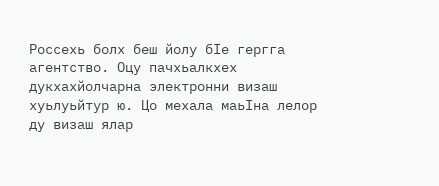Россехь болх беш йолу бIе гергга агентство. Оцу пачхьалкхех дукхахйолчарна электронни визаш хуьлуьйтур ю. Цо мехала маьIна лелор ду визаш ялар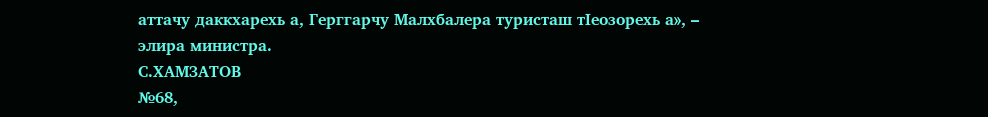аттачу даккхарехь а, Герггарчу Малхбалера туристаш тIеозорехь а», – элира министра.
С.ХАМЗАТОВ
№68,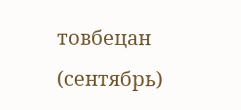товбецан (сентябрь)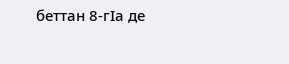беттан 8-гӀа де